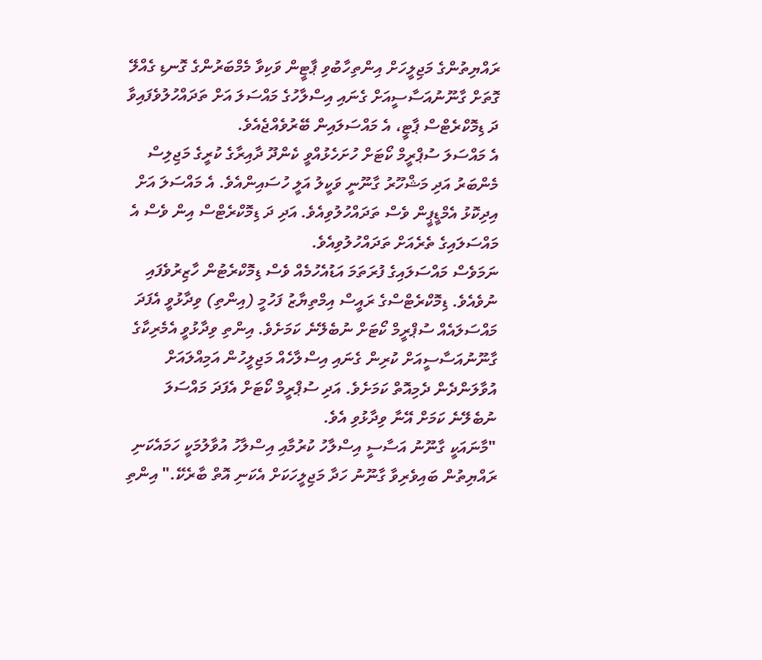ރައްޔިތުންގެ މަޖިލީހަށް އިންތިހާބުވި ޕާޓީން ވަކިވާ މެމްބަރުންގެ ގޮނޑި ގެއްލޭ ގޮތަށް ގާނޫނުއަސާސީއަށް ގެނައި އިސްލާހުގެ މައްސަލަ އަށް ތަދައްހުލުވެފައިވާ ދަ ޑިމޮކްރެޓްސް ޕާޓީ، އެ މައްސަލައިން ބޭރުވެއްޖެއެވެ.
އެ މައްސަލަ ސުޕްރީމް ކޯޓަށް ހުށަހެޅުއްވީ ކެންދޫ ދާއިރާގެ ކުރީގެ މަޖިލިސް މެންބަރު އަދި މަޝްހޫރު ގާނޫނީ ވަކީލު އަލީ ހުސައިންއެވެ. އެ މައްސަލަ އަށް އިދިކޮޅު އެމްޑީޕީން ވެސް ތަދައްހުލުވިއެވެ. އަދި ދަ ޑިމޮކްރެޓްސް އިން ވެސް އެ މައްސަލައިގެ ތެރެއަށް ތަދައްހުލުވިއެވެ.
ނަމަވެސް މައްސަލައިގެ ފުރަތަމަ އަޑުއެހުމެއް ވެސް ޑިމޮކްރެޓުން ހާޒިރުވެފައި ނުވެއެވެ. ޑިމޮކްރެޓްސްގެ ރައީސް އިމްތިޔާޒު ފަހުމީ (އިންތި) ވިދާޅުވީ އެފަދަ މައްސަލައެއް ސުޕްރީމް ކޯޓަށް ނުބެލޭނެ ކަމަށެވެ. އިންތި ވިދާޅުވީ އެމެރިކާގެ ގާނޫނުއަސާސީއަށް ކުރިން ގެނައި އިސްލާހެއް މަޖިލީހުން އަމިއްލައަށް އުވާލަންދެން ދެމިއޮތް ކަމަށެވެ. އަދި ސުޕްރީމް ކޯޓަށް އެފަދަ މައްސަލަ ނުބެލޭނެ ކަމަށް އޭނާ ވިދާޅުވި އެވެ.
"މާނައަކީ ގާނޫނު އަސާސީ އިސްލާހު ކުރުމާއި އިސްލާހު އުވާލުމަކީ ހަމައެކަނި ރައްޔިތުން ބައިވެރިވާ ގާނޫނު ހަދާ މަޖިލީހަކަށް އެކަނި އޮތް ބާރެކޭ." އިންތި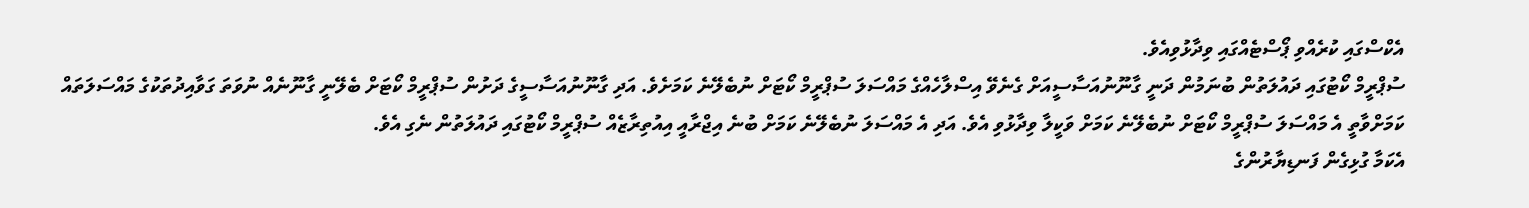އެކްސްގައި ކުރެއްވި ޕޯސްޓެއްގައި ވިދާޅުވިއެވެ.
ސުޕްރީމް ކޯޓުގައި ދައުލަތުން ބުނަމުން ދަނީ ގާނޫނުއަސާސީއަށް ގެނެވޭ އިސްލާހެއްގެ މައްސަލަ ސުޕްރީމް ކޯޓަށް ނުބެލޭނެ ކަމަށެވެ. އަދި ގާނޫނުއަސާސީގެ ދަށުން ސުޕްރީމް ކޯޓަށް ބެލޭނީ ގާނޫނެއް ނުވަތަ ގަވާއިދުތަކުގެ މައްސަލަތައް ކަމަށްވާތީ އެ މައްސަލަ ސުޕްރީމް ކޯޓަށް ނުބެލޭނެ ކަމަށް ވަކީލާ ވިދާޅުވި އެވެ. އަދި އެ މައްސަލަ ނުބެލޭނެ ކަމަށް ބުނެ އިޖްރާއީ އިއުތިރާޒެއް ސުޕްރީމް ކޯޓުގައި ދައުލަތުން ނެގި އެވެ.
އެކަމާ ގުޅިގެން ފަނޑިޔާރުންގެ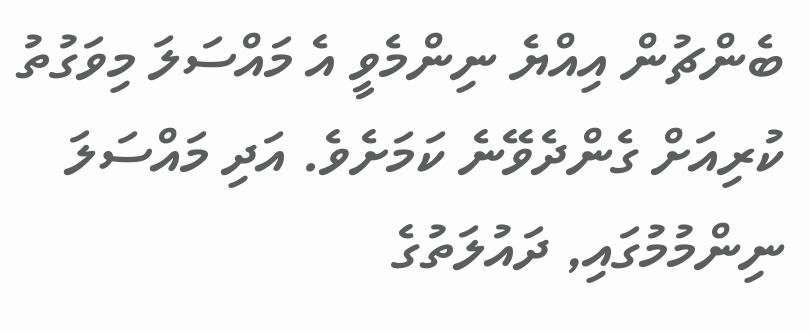ބެންޗުން އިއްޔެ ނިންމެވީ އެ މައްސަލަ މިވަގުތު ކުރިއަށް ގެންދެވޭނެ ކަމަށެވެ. އަދި މައްސަލަ ނިންމުމުގައި, ދައުލަތުގެ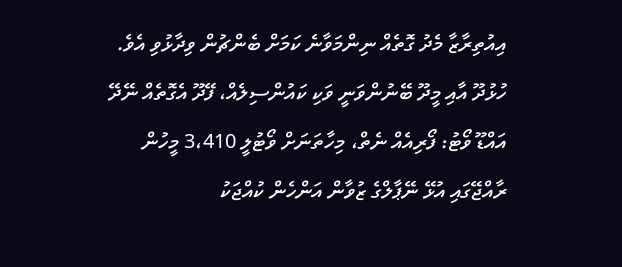އިއުތިރާޒާ މެދު ގޮތެއް ނިންމަވާނެ ކަމަށް ބެންޗުން ވިދާޅުވި އެވެ.
ހުޅުދޫ އާއި މީދޫ ބޭނުންވަނީ ވަކި ކައުންސިލެއް، ފޭދޫ އެގޮތެއް ނޭދޭ
އައްޑޫ ވޯޓު: ފޯރިއެއް ނެތް، މިހާތަނަށް ވޯޓުލީ 3،410 މީހުން
ރާއްޖޭގައި އުޅޭ ނޭޕާލްގެ ޒުވާން އަންހެން ކުއްޖަކު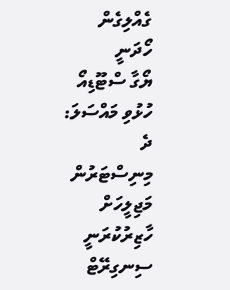ގެއްލިގެން ހޯދަނީ
ޔޯގާ ސްޓޫޑިއޯ ހުޅުވި މައްސަލަ: ދެ މިނިސްޓަރުން މަޖިލީހަށް ހާޒިރުކުރަނީ
ސިނގިރޭޓް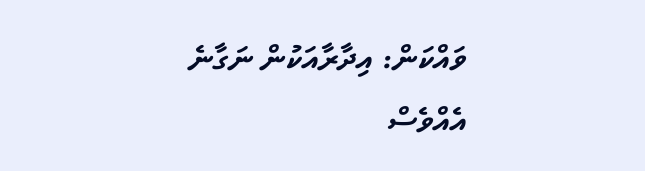ވައްކަން: އިދާރާއަކުން ނަގާނެ އެއްވެސް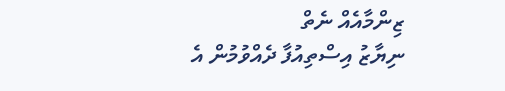ޒިންމާއެއް ނެތް
ނިޔާޒު އިސްތިއުފާ ދެއްވުމުން އެ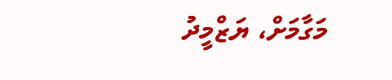މަގާމަށް، ޔަޒްމީދު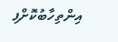އިންތިހާބުކޮށްފި